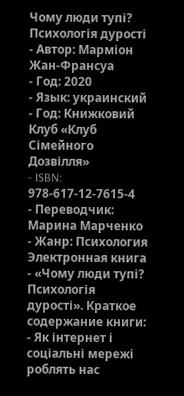Чому люди тупі? Психологія дурості
- Автор: Марміон Жан-Франсуа
- Год: 2020
- Язык: украинский
- Год: Книжковий Клуб «Клуб Сімейного Дозвілля»
- ISBN: 978-617-12-7615-4
- Переводчик: Марина Марченко
- Жанр: Психология
Электронная книга - «Чому люди тупі? Психологія дурості». Краткое содержание книги:
- Як інтернет і соціальні мережі роблять нас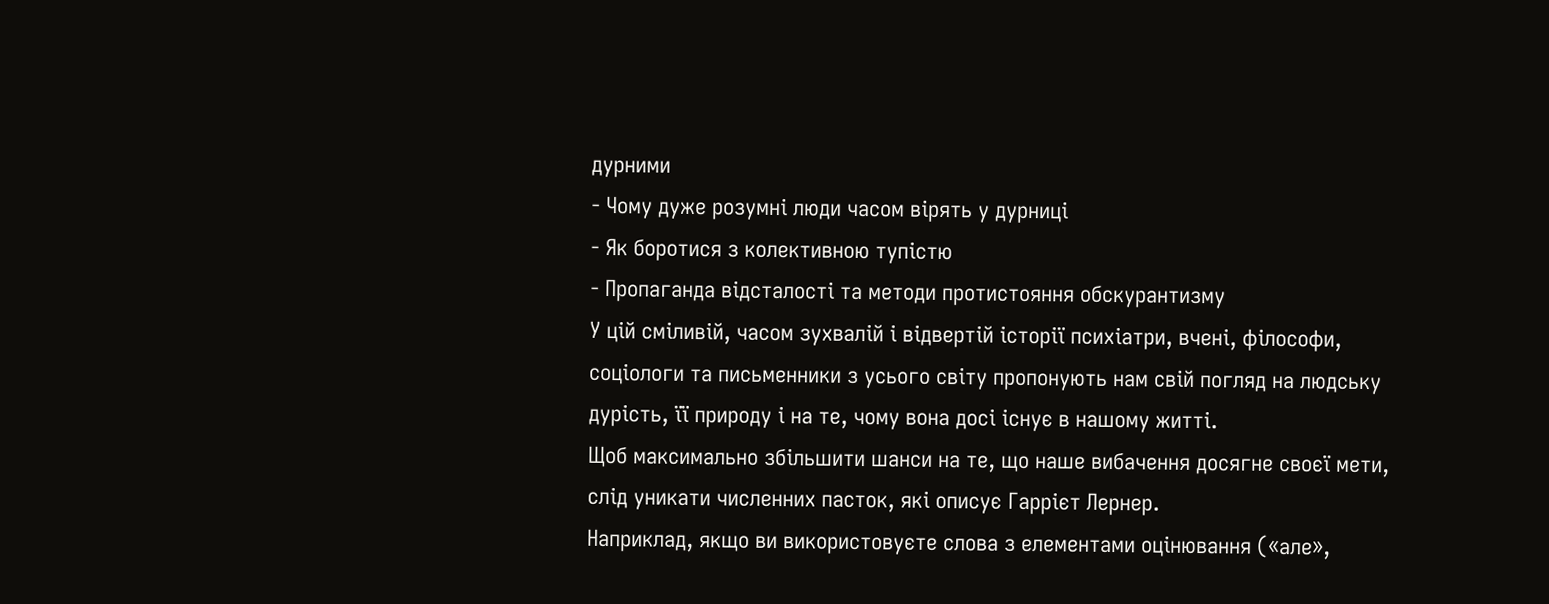дурними
- Чому дуже розумні люди часом вірять у дурниці
- Як боротися з колективною тупістю
- Пропаганда відсталості та методи протистояння обскурантизму
У цій сміливій, часом зухвалій і відвертій історії психіатри, вчені, філософи, соціологи та письменники з усього світу пропонують нам свій погляд на людську дурість, її природу і на те, чому вона досі існує в нашому житті.
Щоб максимально збільшити шанси на те, що наше вибачення досягне своєї мети, слід уникати численних пасток, які описує Гаррієт Лернер.
Наприклад, якщо ви використовуєте слова з елементами оцінювання («але»,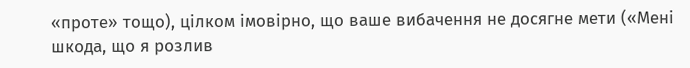«проте» тощо), цілком імовірно, що ваше вибачення не досягне мети («Мені шкода, що я розлив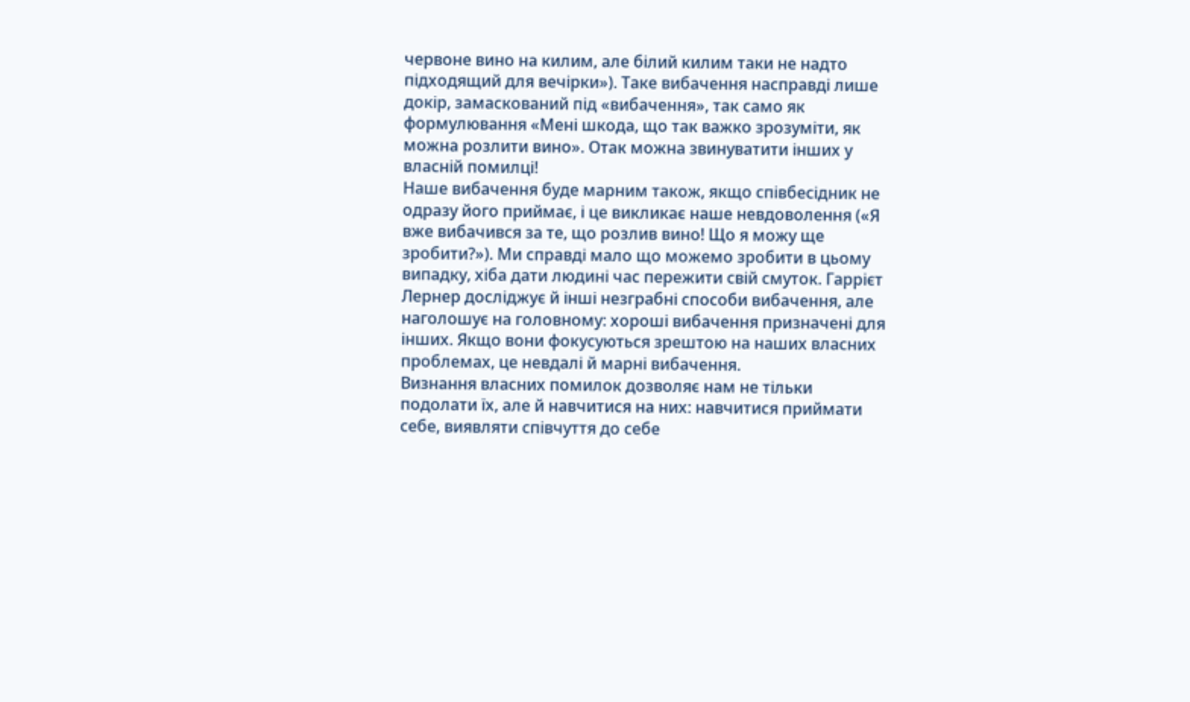червоне вино на килим, але білий килим таки не надто підходящий для вечірки»). Таке вибачення насправді лише докір, замаскований під «вибачення», так само як формулювання «Мені шкода, що так важко зрозуміти, як можна розлити вино». Отак можна звинуватити інших у власній помилці!
Наше вибачення буде марним також, якщо співбесідник не одразу його приймає, і це викликає наше невдоволення («Я вже вибачився за те, що розлив вино! Що я можу ще зробити?»). Ми справді мало що можемо зробити в цьому випадку, хіба дати людині час пережити свій смуток. Гаррієт Лернер досліджує й інші незграбні способи вибачення, але наголошує на головному: хороші вибачення призначені для інших. Якщо вони фокусуються зрештою на наших власних проблемах, це невдалі й марні вибачення.
Визнання власних помилок дозволяє нам не тільки подолати їх, але й навчитися на них: навчитися приймати себе, виявляти співчуття до себе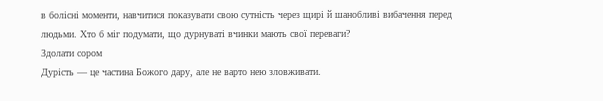в болісні моменти, навчитися показувати свою сутність через щирі й шанобливі вибачення перед людьми. Хто б міг подумати, що дурнуваті вчинки мають свої переваги?
Здолати сором
Дурість — це частина Божого дару, але не варто нею зловживати.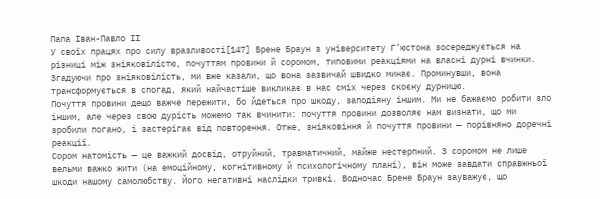Папа Іван-Павло ІІ
У своїх працях про силу вразливості[147] Брене Браун з університету Г’юстона зосереджується на різниці між зніяковілістю, почуттям провини й соромом, типовими реакціями на власні дурні вчинки. Згадуючи про зніяковілість, ми вже казали, що вона зазвичай швидко минає. Проминувши, вона трансформується в спогад, який найчастіше викликає в нас сміх через скоєну дурницю.
Почуття провини дещо важче пережити, бо йдеться про шкоду, заподіяну іншим. Ми не бажаємо робити зло іншим, але через свою дурість можемо так вчинити: почуття провини дозволяє нам визнати, що ми зробили погано, і застерігає від повторення. Отже, зніяковіння й почуття провини — порівняно доречні реакції.
Сором натомість — це важкий досвід, отруйний, травматичний, майже нестерпний. З соромом не лише вельми важко жити (на емоційному, когнітивному й психологічному плані), він може завдати справжньої шкоди нашому самолюбству. Його негативні наслідки тривкі. Водночас Брене Браун зауважує, що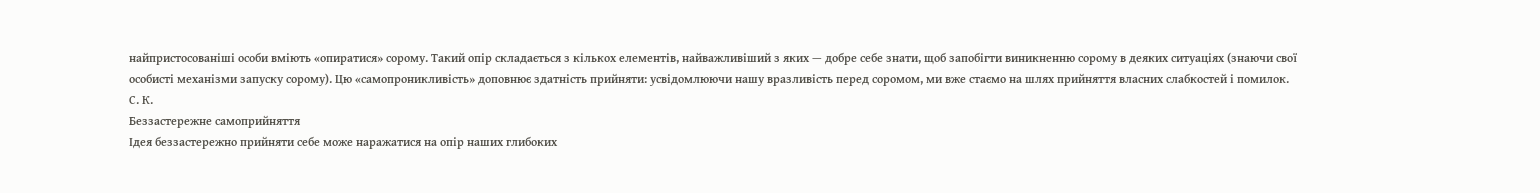найпристосованіші особи вміють «опиратися» сорому. Такий опір складається з кількох елементів, найважливіший з яких — добре себе знати, щоб запобігти виникненню сорому в деяких ситуаціях (знаючи свої особисті механізми запуску сорому). Цю «самопроникливість» доповнює здатність прийняти: усвідомлюючи нашу вразливість перед соромом, ми вже стаємо на шлях прийняття власних слабкостей і помилок.
С. К.
Беззастережне самоприйняття
Ідея беззастережно прийняти себе може наражатися на опір наших глибоких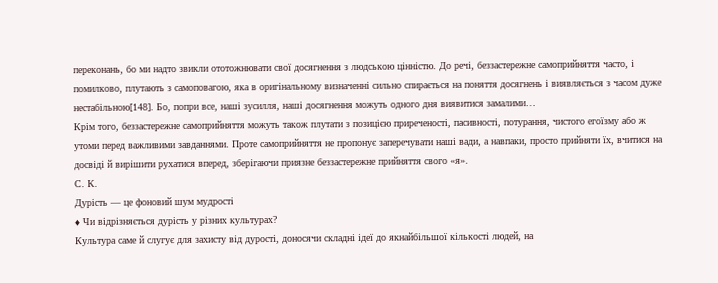переконань, бо ми надто звикли ототожнювати свої досягнення з людською цінністю. До речі, беззастережне самоприйняття часто, і помилково, плутають з самоповагою, яка в оригінальному визначенні сильно спирається на поняття досягнень і виявляється з часом дуже нестабільною[148]. Бо, попри все, наші зусилля, наші досягнення можуть одного дня виявитися замалими…
Крім того, беззастережне самоприйняття можуть також плутати з позицією приреченості, пасивності, потурання, чистого егоїзму або ж утоми перед важливими завданнями. Проте самоприйняття не пропонує заперечувати наші вади, а навпаки, просто прийняти їх, вчитися на досвіді й вирішити рухатися вперед, зберігаючи приязне беззастережне прийняття свого «я».
С. К.
Дурість — це фоновий шум мудрості
♦ Чи відрізняється дурість у різних культурах?
Культура саме й слугує для захисту від дурості, доносячи складні ідеї до якнайбільшої кількості людей, на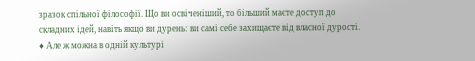зразок спільної філософії. Що ви освіченіший, то більший маєте доступ до складних ідей, навіть якщо ви дурень: ви самі себе захищаєте від власної дурості.
♦ Але ж можна в одній культурі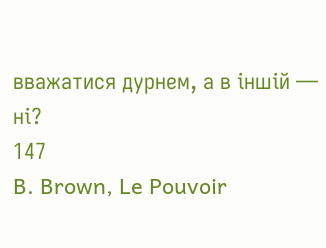вважатися дурнем, а в іншій — ні?
147
B. Brown, Le Pouvoir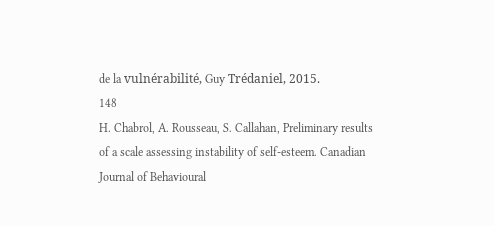de la vulnérabilité, Guy Trédaniel, 2015.
148
H. Chabrol, A. Rousseau, S. Callahan, Preliminary results of a scale assessing instability of self-esteem. Canadian Journal of Behavioural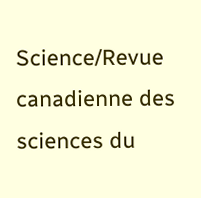Science/Revue canadienne des sciences du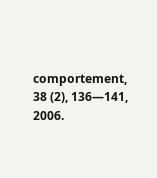comportement, 38 (2), 136—141, 2006.